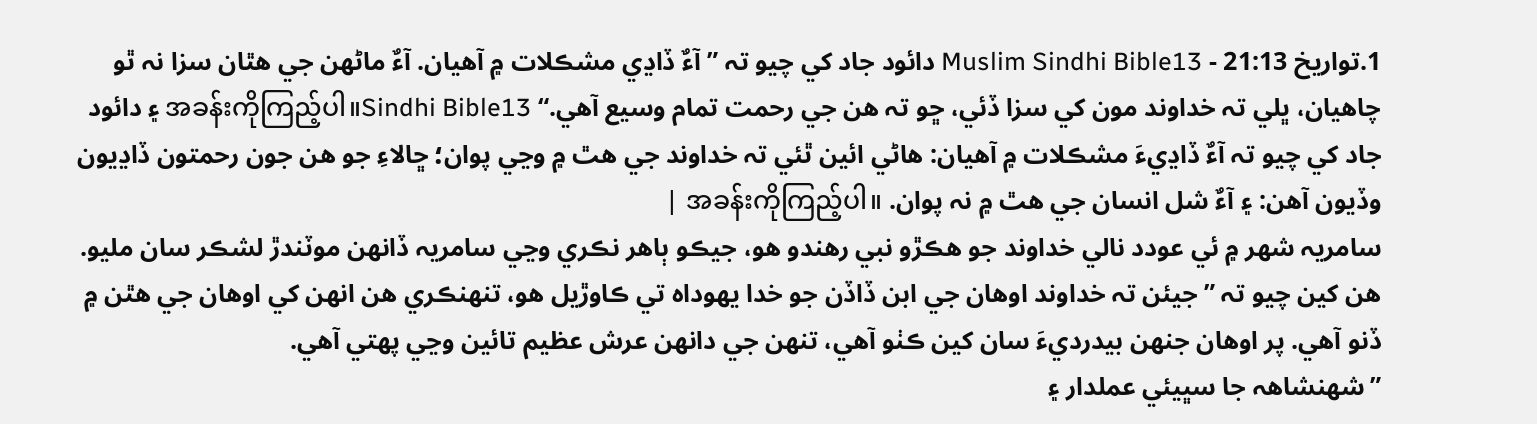1.تواريخ 21:13 - Muslim Sindhi Bible13 دائود جاد کي چيو تہ ”آءٌ ڏاڍي مشڪلات ۾ آهيان. آءٌ ماڻهن جي هٿان سزا نہ ٿو چاهيان، ڀلي تہ خداوند مون کي سزا ڏئي، ڇو تہ هن جي رحمت تمام وسيع آهي.“ အခန်းကိုကြည့်ပါ။Sindhi Bible13 ۽ دائود جاد کي چيو تہ آءٌ ڏاڍيءَ مشڪلات ۾ آهيان: هاڻي ائين ٿئي تہ خداوند جي هٿ ۾ وڃي پوان؛ ڇالاءِ جو هن جون رحمتون ڏاڍيون وڏيون آهن: ۽ آءٌ شل انسان جي هٿ ۾ نہ پوان. အခန်းကိုကြည့်ပါ။ |
سامريہ شهر ۾ ئي عودد نالي خداوند جو هڪڙو نبي رهندو هو، جيڪو ٻاهر نڪري وڃي سامريہ ڏانهن موٽندڙ لشڪر سان مليو. هن کين چيو تہ ”جيئن تہ خداوند اوهان جي ابن ڏاڏن جو خدا يهوداہ تي ڪاوڙيل هو، تنهنڪري هن انهن کي اوهان جي هٿن ۾ ڏنو آهي. پر اوهان جنهن بيدرديءَ سان کين ڪٺو آهي، تنهن جي دانهن عرش عظيم تائين وڃي پهتي آهي.
”شهنشاهہ جا سڀيئي عملدار ۽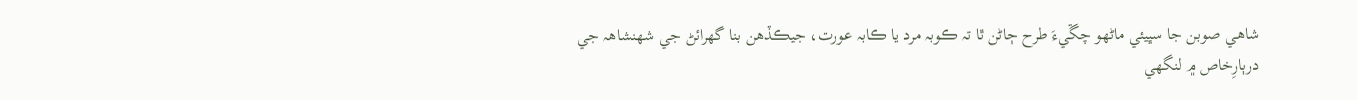شاهي صوبن جا سڀيئي ماڻهو چڱيءَ طرح ڄاڻن ٿا تہ ڪوبہ مرد يا ڪابہ عورت، جيڪڏهن بنا گھرائڻ جي شهنشاهہ جي درٻارِخاص ۾ لنگھي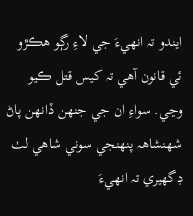ايندو تہ انهيءَ جي لاءِ رڳو هڪڙو ئي قانون آهي تہ کيس قتل ڪيو وڃي. سواءِ ان جي جنهن ڏانهن پاڻ شهنشاهہ پنهنجي سوني شاهي لٺ ڊگھيري تہ انهيءَ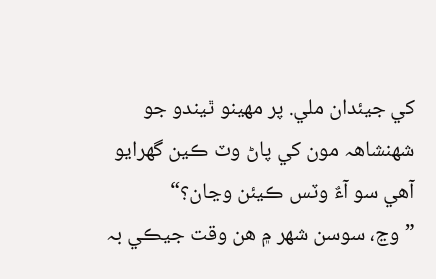کي جيئدان ملي. پر مهينو ٿيندو جو شهنشاهہ مون کي پاڻ وٽ ڪين گھرايو آهي سو آءٌ وٽس ڪيئن وڃان؟“
”وڃ، سوسن شهر ۾ هن وقت جيڪي بہ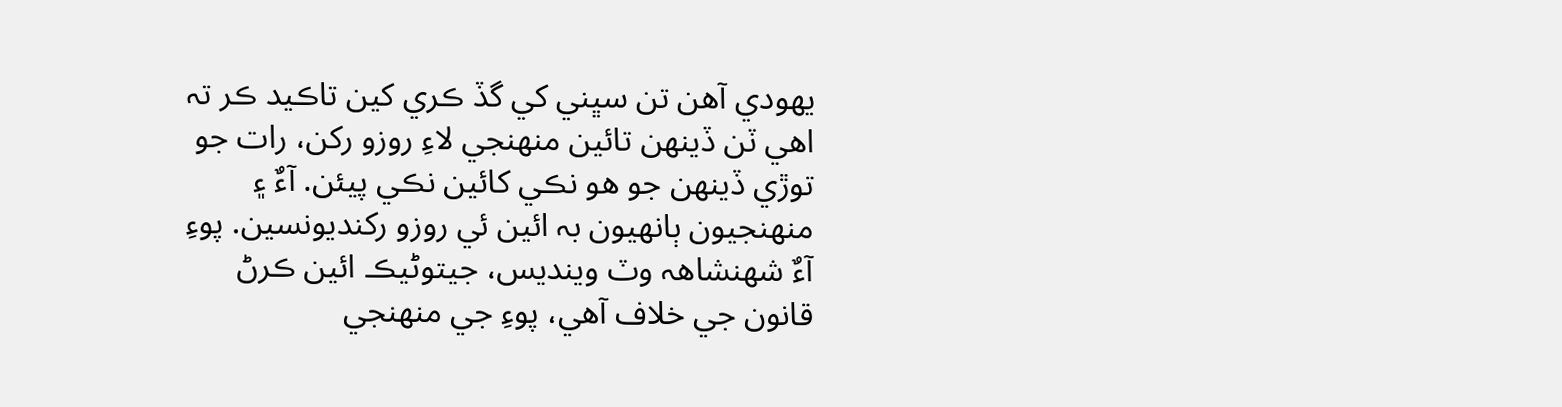يهودي آهن تن سڀني کي گڏ ڪري کين تاڪيد ڪر تہ اهي ٽن ڏينهن تائين منهنجي لاءِ روزو رکن، رات جو توڙي ڏينهن جو هو نڪي کائين نڪي پيئن. آءٌ ۽ منهنجيون ٻانهيون بہ ائين ئي روزو رکنديونسين. پوءِ آءٌ شهنشاهہ وٽ وينديس، جيتوڻيڪ ائين ڪرڻ قانون جي خلاف آهي، پوءِ جي منهنجي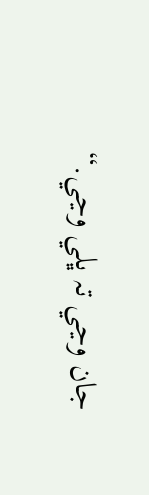جان وڃي تہ ڀلي وڃي.“